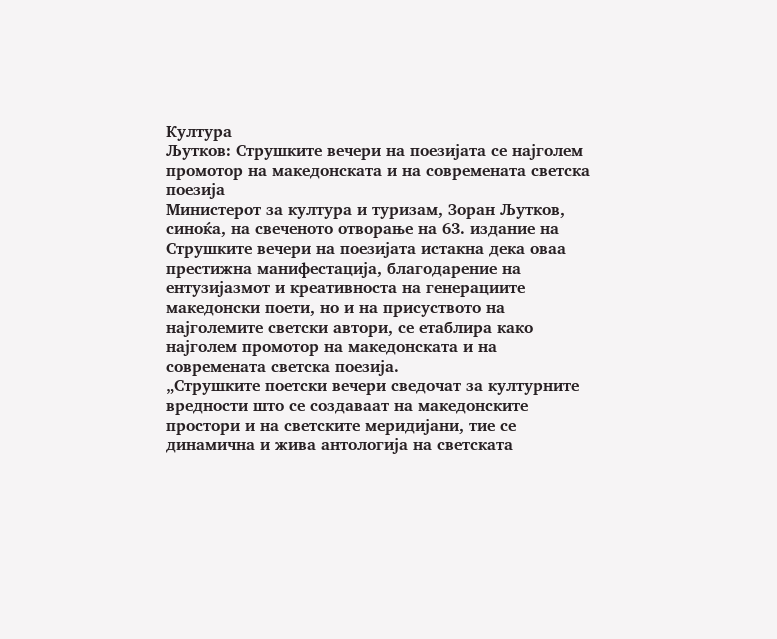Култура
Љутков: Струшките вечери на поезијата се најголем промотор на македонската и на современата светска поезија
Министерот за култура и туризам, Зоран Љутков, синоќа, на свеченото отворање на 63. издание на Струшките вечери на поезијата истакна дека оваа престижна манифестација, благодарение на ентузијазмот и креативноста на генерациите македонски поети, но и на присуството на најголемите светски автори, се етаблира како најголем промотор на македонската и на современата светска поезија.
„Струшките поетски вечери сведочат за културните вредности што се создаваат на македонските простори и на светските меридијани, тие се динамична и жива антологија на светската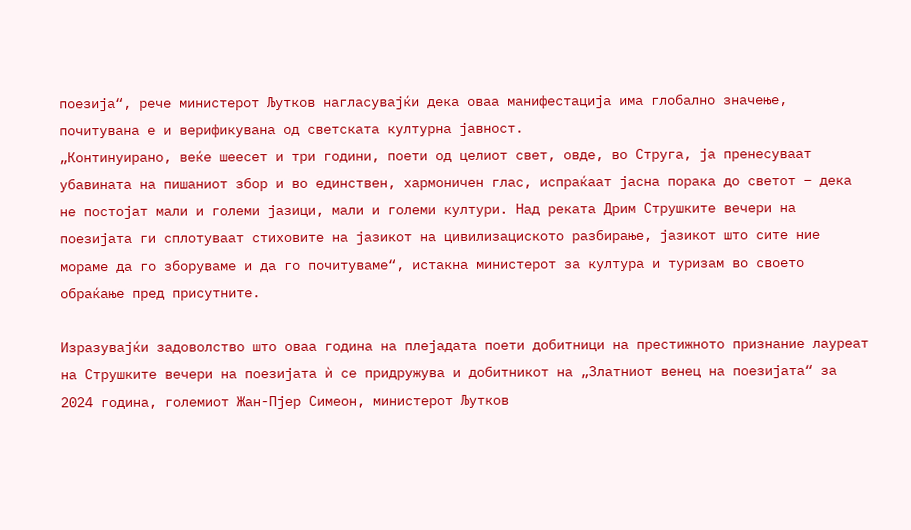поезија“, рече министерот Љутков нагласувајќи дека оваа манифестација има глобално значење, почитувана е и верификувана од светската културна јавност.
„Континуирано, веќе шеесет и три години, поети од целиот свет, овде, во Струга, ја пренесуваат убавината на пишаниот збор и во единствен, хармоничен глас, испраќаат јасна порака до светот – дека не постојат мали и големи јазици, мали и големи култури. Над реката Дрим Струшките вечери на поезијата ги сплотуваат стиховите на јазикот на цивилизациското разбирање, јазикот што сите ние мораме да го зборуваме и да го почитуваме“, истакна министерот за култура и туризам во своето обраќање пред присутните.

Изразувајќи задоволство што оваа година на плејадата поети добитници на престижното признание лауреат на Струшките вечери на поезијата ѝ се придружува и добитникот на „Златниот венец на поезијата“ за 2024 година, големиот Жан-Пјер Симеон, министерот Љутков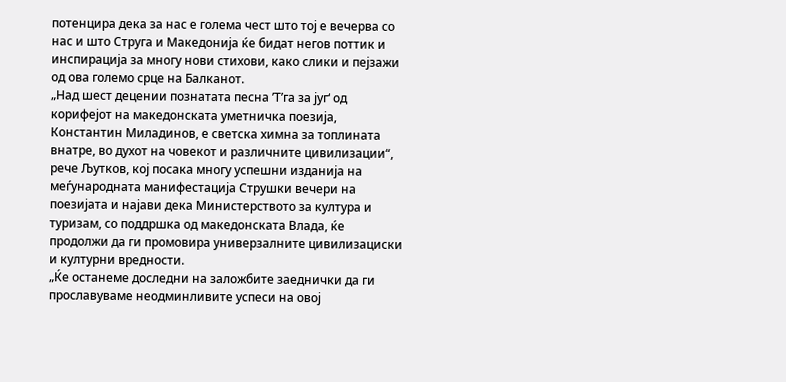потенцира дека за нас е голема чест што тој е вечерва со нас и што Струга и Македонија ќе бидат негов поттик и инспирација за многу нови стихови, како слики и пејзажи од ова големо срце на Балканот.
„Над шест децении познатата песна ’Т’га за југ‘ од корифејот на македонската уметничка поезија, Константин Миладинов, е светска химна за топлината внатре, во духот на човекот и различните цивилизации“, рече Љутков, кој посака многу успешни изданија на меѓународната манифестација Струшки вечери на поезијата и најави дека Министерството за култура и туризам, со поддршка од македонската Влада, ќе продолжи да ги промовира универзалните цивилизациски и културни вредности.
„Ќе останеме доследни на заложбите заеднички да ги прославуваме неодминливите успеси на овој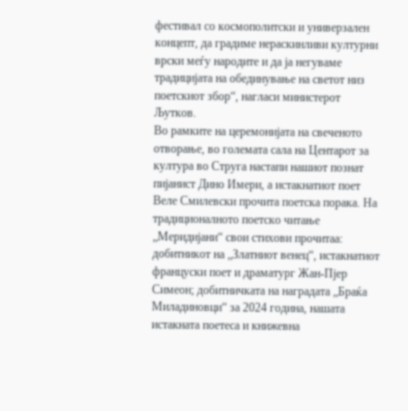фестивал со космополитски и универзален концепт, да градиме нераскинливи културни врски меѓу народите и да ја негуваме традицијата на обединување на светот низ поетскиот збор“, нагласи министерот Љутков.
Во рамките на церемонијата на свеченото отворање, во големата сала на Центарот за култура во Струга настапи нашиот познат пијанист Дино Имери, а истакнатиот поет Веле Смилевски прочита поетска порака. На традиционалното поетско читање „Меридијани“ свои стихови прочитаа: добитникот на „Златниот венец“, истакнатиот француски поет и драматург Жан-Пјер Симеон; добитничката на наградата „Браќа Миладиновци“ за 2024 година, нашата истакната поетеса и книжевна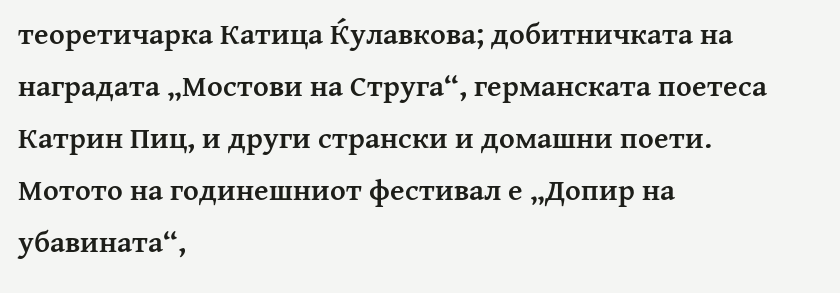теоретичарка Катица Ќулавкова; добитничката на наградата „Мостови на Струга“, германската поетеса Катрин Пиц, и други странски и домашни поети.
Мотото на годинешниот фестивал е „Допир на убавината“,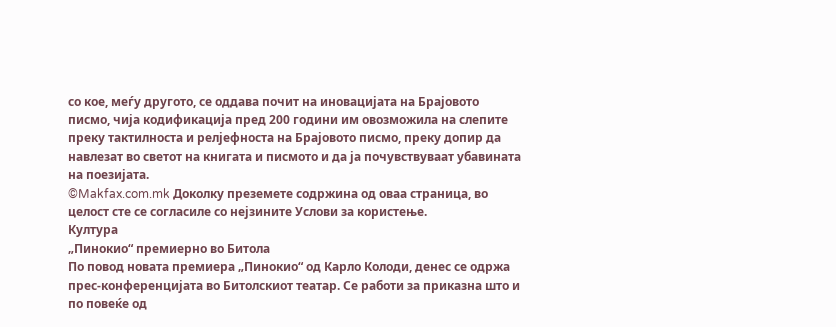со кое, меѓу другото, се оддава почит на иновацијата на Брајовото писмо, чија кодификација пред 200 години им овозможила на слепите преку тактилноста и релјефноста на Брајовото писмо, преку допир да навлезат во светот на книгата и писмото и да ја почувствуваат убавината на поезијата.
©Makfax.com.mk Доколку преземете содржина од оваа страница, во целост сте се согласиле со нејзините Услови за користење.
Култура
„Пинокио“ премиерно во Битола
По повод новата премиера „Пинокио“ од Карло Колоди, денес се одржа прес-конференцијата во Битолскиот театар. Се работи за приказна што и по повеќе од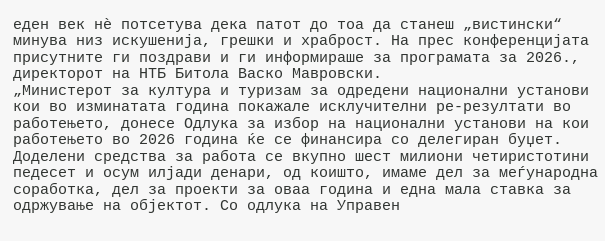еден век нè потсетува дека патот до тоа да станеш „вистински“ минува низ искушенија, грешки и храброст. На прес конференцијата присутните ги поздрави и ги информираше за програмата за 2026., директорот на НТБ Битола Васко Мавровски.
„Министерот за култура и туризам за одредени национални установи кои во изминатата година покажале исклучителни ре-резултати во работењето, донесе Одлука за избор на национални установи на кои работењето во 2026 година ќе се финансира со делегиран буџет. Доделени средства за работа се вкупно шест милиони четиристотини педесет и осум илјади денари, од коишто, имаме дел за меѓународна соработка, дел за проекти за оваа година и една мала ставка за одржување на објектот. Со одлука на Управен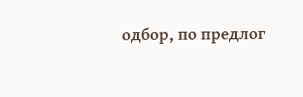одбор, по предлог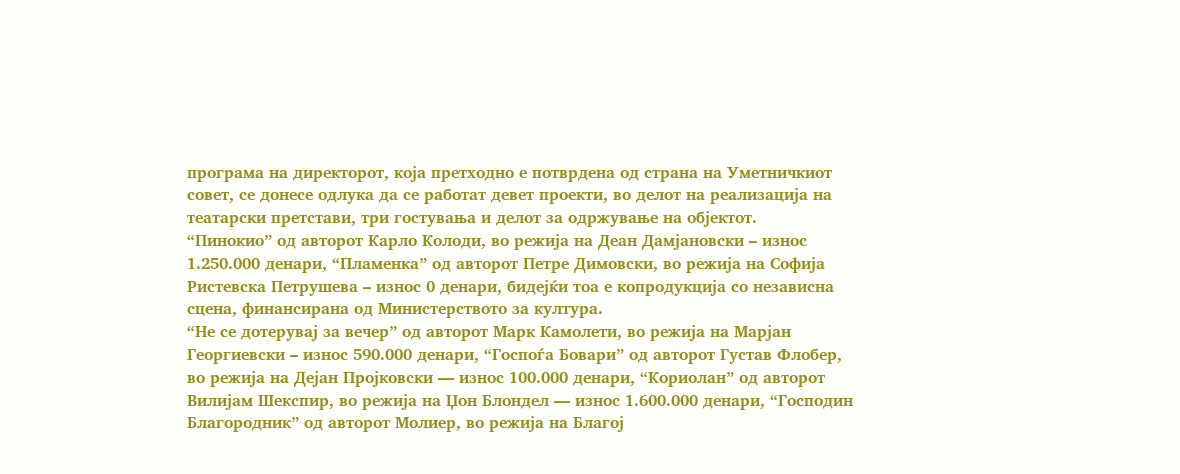програма на директорот, која претходно е потврдена од страна на Уметничкиот совет, се донесе одлука да се работат девет проекти, во делот на реализација на театарски претстави, три гостувања и делот за одржување на објектот.
“Пинокио” од авторот Карло Колоди, во режија на Деан Дамјановски – износ 1.250.000 денари, “Пламенка” од авторот Петре Димовски, во режија на Софија Ристевска Петрушева – износ 0 денари, бидејќи тоа е копродукција со независна сцена, финансирана од Министерството за култура.
“Не се дотерувај за вечер” од авторот Марк Камолети, во режија на Марјан Георгиевски – износ 590.000 денари, “Госпоѓа Бовари” од авторот Густав Флобер, во режија на Дејан Пројковски — износ 100.000 денари, “Кориолан” од авторот Вилијам Шекспир, во режија на Џон Блондел — износ 1.600.000 денари, “Господин Благородник” од авторот Молиер, во режија на Благој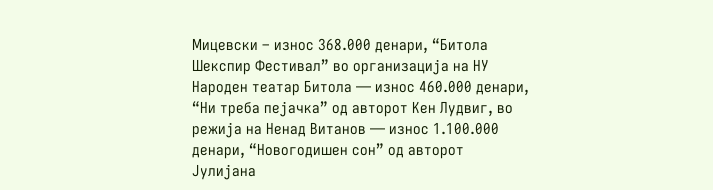Мицевски – износ 368.000 денари, “Битола Шекспир Фестивал” во организација на НУ Народен театар Битола — износ 460.000 денари, “Ни треба пејачка” од авторот Кен Лудвиг, во режија на Ненад Витанов — износ 1.100.000 денари, “Новогодишен сон” од авторот Јулијана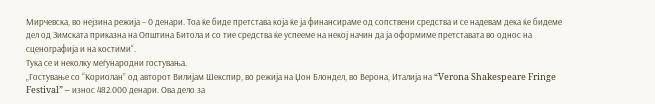Мирчевска, во нејзина режија – 0 денари. Тоа ќе биде претстава која ќе ја финансираме од сопствени средства и се надевам дека ќе бидеме дел од Зимската приказна на Општина Битола и со тие средства ќе успееме на некој начин да ја оформиме претставата во однос на сценографија и на костими“.
Тука се и неколку меѓународни гостувања.
„Гостување со “Кориолан” од авторот Вилијам Шекспир, во режија на Џон Блондел, во Верона, Италија на “Verona Shakespeare Fringe Festival” – износ 482.000 денари. Ова дело за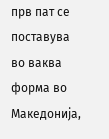прв пат се поставува во ваква форма во Македонија,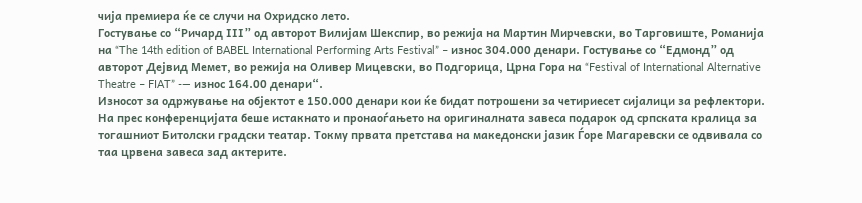чија премиера ќе се случи на Охридско лето.
Гостување со “Ричард ІІІ” од авторот Вилијам Шекспир, во режија на Мартин Мирчевски, во Тарговиште, Романија на “The 14th edition of BABEL International Performing Arts Festival” – износ 304.000 денари. Гостување со “Едмонд” од авторот Дејвид Мемет, во режија на Оливер Мицевски, во Подгорица, Црна Гора на “Festival of International Alternative Theatre – FIAT” -— износ 164.00 денари“.
Износот за одржување на објектот е 150.000 денари кои ќе бидат потрошени за четириесет сијалици за рефлектори. На прес конференцијата беше истакнато и пронаоѓањето на оригиналната завеса подарок од српската кралица за тогашниот Битолски градски театар. Токму првата претстава на македонски јазик Ѓоре Магаревски се одвивала со таа црвена завеса зад актерите.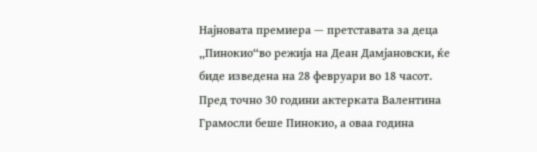Најновата премиера — претставата за деца „Пинокио“во режија на Деан Дамјановски, ќе биде изведена на 28 февруари во 18 часот. Пред точно 30 години актерката Валентина Грамосли беше Пинокио, а oваа година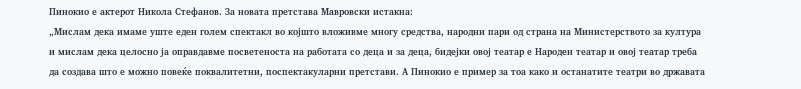Пинокио е актерот Никола Стефанов. За новата претстава Мавровски истакна:
„Мислам дека имаме уште еден голем спектакл во којшто вложивме многу средства, народни пари од страна на Министерството за култура и мислам дека целосно ја оправдавме посветеноста на работата со деца и за деца, бидејки овој театар е Народен театар и овој театар треба да создава што е можно повеќе поквалитетни, поспектакуларни претстави. А Пинокио е пример за тоа како и останатите театри во државата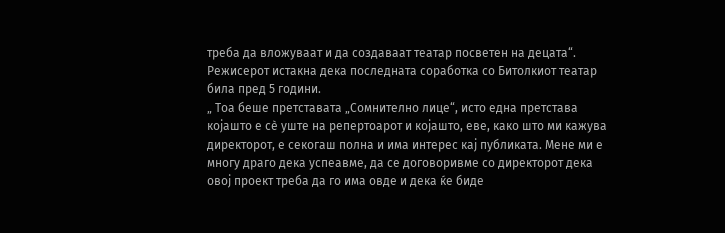треба да вложуваат и да создаваат театар посветен на децата“.
Режисерот истакна дека последната соработка со Битолкиот театар била пред 5 години.
„ Тоа беше претставата „Сомнително лице“, исто една претстава којашто е сè уште на репертоарот и којашто, еве, како што ми кажува директорот, е секогаш полна и има интерес кај публиката. Мене ми е многу драго дека успеавме, да се договоривме со директорот дека овој проект треба да го има овде и дека ќе биде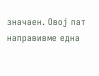значаен. Овој пат направивме една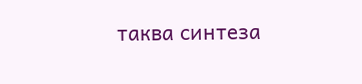таква синтеза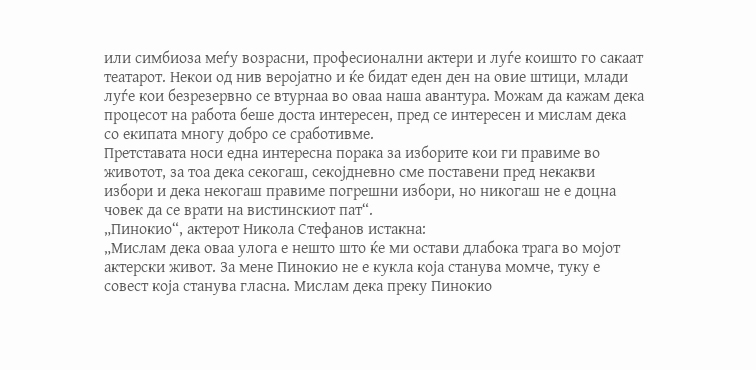или симбиоза меѓу возрасни, професионални актери и луѓе коишто го сакаат театарот. Некои од нив веројатно и ќе бидат еден ден на овие штици, млади луѓе кои безрезервно се втурнаа во оваа наша авантура. Можам да кажам дека процесот на работа беше доста интересен, пред се интересен и мислам дека со екипата многу добро се сработивме.
Претставата носи една интересна порака за изборите кои ги правиме во животот, за тоа дека секогаш, секојдневно сме поставени пред некакви избори и дека некогаш правиме погрешни избори, но никогаш не е доцна човек да се врати на вистинскиот пат“.
„Пинокио“, актерот Никола Стефанов истакна:
„Мислам дека оваа улога е нешто што ќе ми остави длабока трага во мојот актерски живот. За мене Пинокио не е кукла која станува момче, туку е совест која станува гласна. Мислам дека преку Пинокио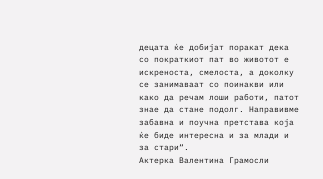децата ќе добијат поракат дека со пократкиот пат во животот е искреноста, смелоста, а доколку се занимаваат со поинакви или како да речам лоши работи, патот знае да стане подолг. Направивме забавна и поучна претстава која ќе биде интересна и за млади и за стари“.
Актерка Валентина Грамосли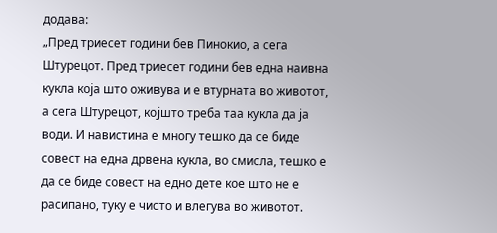додава:
„Пред триесет години бев Пинокио, а сега Штурецот. Пред триесет години бев една наивна кукла која што оживува и е втурната во животот, а сега Штурецот, којшто треба таа кукла да ја води. И навистина е многу тешко да се биде совест на една дрвена кукла, во смисла, тешко е да се биде совест на едно дете кое што не е расипано, туку е чисто и влегува во животот.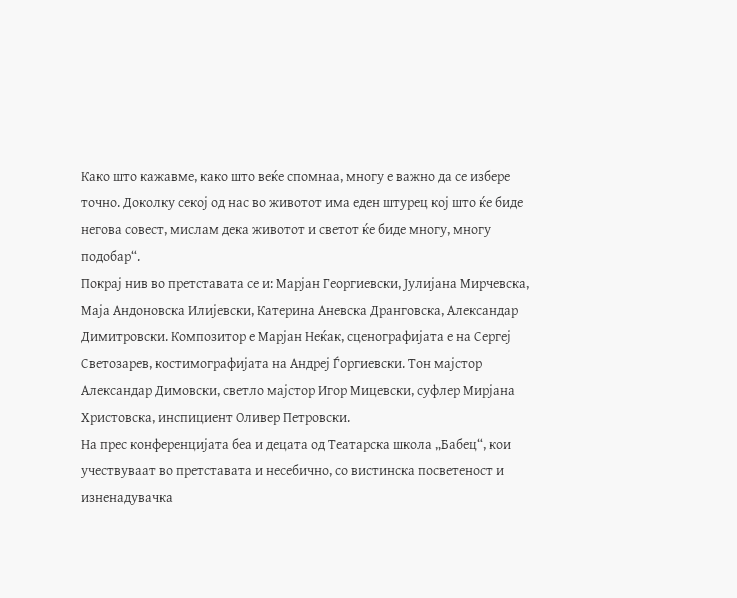Како што кажавме, како што веќе спомнаа, многу е важно да се избере точно. Доколку секој од нас во животот има еден штурец кој што ќе биде негова совест, мислам дека животот и светот ќе биде многу, многу подобар“.
Покрај нив во претставата се и: Марјан Георгиевски, Јулијана Мирчевска, Маја Андоновска Илијевски, Катерина Аневска Дранговска, Александар Димитровски. Композитор е Марјан Неќак, сценографијата е на Сергеј Светозарев, костимографијата на Андреј Ѓоргиевски. Тон мајстор Александар Димовски, светло мајстор Игор Мицевски, суфлер Мирјана Христовска, инспициент Оливер Петровски.
На прес конференцијата беа и децата од Театарска школа „Бабец“, кои учествуваат во претставата и несебично, со вистинска посветеност и изненадувачка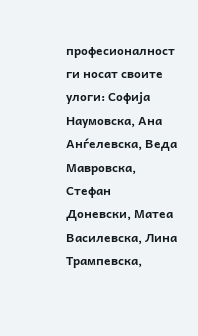професионалност ги носат своите улоги: Софија Наумовска, Ана Анѓелевска, Веда Мавровска, Стефан Доневски, Матеа Василевска, Лина Трампевска,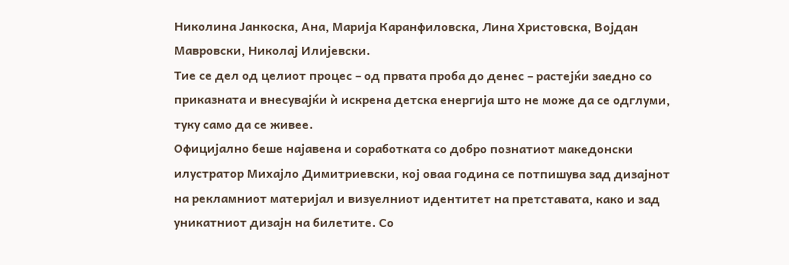Николина Јанкоска, Ана, Марија Каранфиловска, Лина Христовска, Војдан Мавровски, Николај Илијевски.
Тие се дел од целиот процес – од првата проба до денес – растејќи заедно со приказната и внесувајќи ѝ искрена детска енергија што не може да се одглуми, туку само да се живее.
Официјално беше најавена и соработката со добро познатиот македонски илустратор Михајло Димитриевски, кој оваа година се потпишува зад дизајнот на рекламниот материјал и визуелниот идентитет на претставата, како и зад уникатниот дизајн на билетите. Со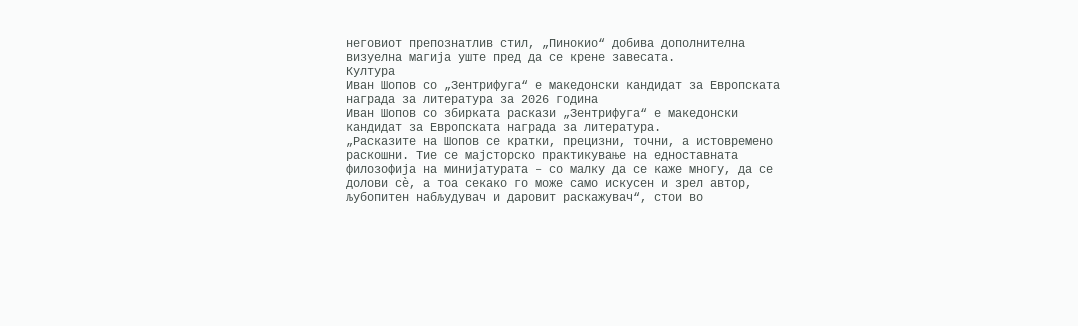неговиот препознатлив стил, „Пинокио“ добива дополнителна визуелна магија уште пред да се крене завесата.
Култура
Иван Шопов со „Зентрифуга“ е македонски кандидат за Европската награда за литература за 2026 година
Иван Шопов со збирката раскази „Зентрифуга“ е македонски кандидат за Европската награда за литература.
„Расказите на Шопов се кратки, прецизни, точни, а истовремено раскошни. Тие се мајсторско практикување на едноставната филозофија на минијатурата – со малку да се каже многу, да се долови сѐ, а тоа секако го може само искусен и зрел автор, љубопитен набљудувач и даровит раскажувач“, стои во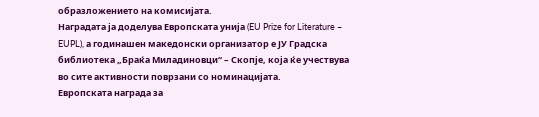образложението на комисијата.
Наградата ја доделува Европската унија (EU Prize for Literature – EUPL), а годинашен македонски организатор е ЈУ Градска библиотека „Браќа Миладиновци“ – Скопје, која ќе учествува во сите активности поврзани со номинацијата.
Европската награда за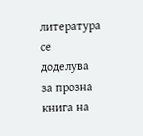литература се доделува за прозна книга на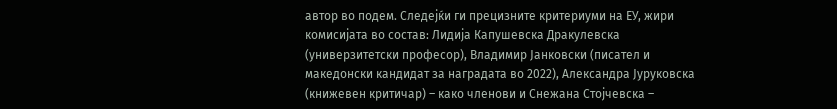автор во подем. Следејќи ги прецизните критериуми на ЕУ, жири комисијата во состав: Лидија Капушевска Дракулевска (универзитетски професор), Владимир Јанковски (писател и македонски кандидат за наградата во 2022), Александра Јуруковска (книжевен критичар) – како членови и Снежана Стојчевска –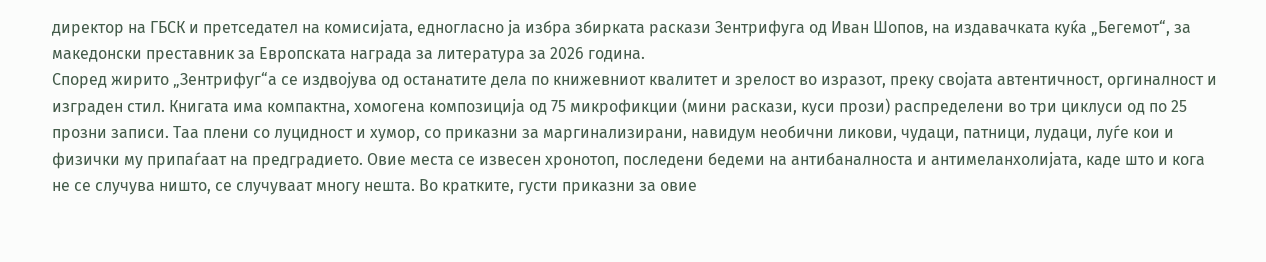директор на ГБСК и претседател на комисијата, едногласно ја избра збирката раскази Зентрифуга од Иван Шопов, на издавачката куќа „Бегемот“, за македонски преставник за Европската награда за литература за 2026 година.
Според жирито „Зентрифуг“а се издвојува од останатите дела по книжевниот квалитет и зрелост во изразот, преку својата автентичност, оргиналност и изграден стил. Книгата има компактна, хомогена композиција од 75 микрофикции (мини раскази, куси прози) распределени во три циклуси од по 25 прозни записи. Таа плени со луцидност и хумор, со приказни за маргинализирани, навидум необични ликови, чудаци, патници, лудаци, луѓе кои и физички му припаѓаат на предградието. Овие места се извесен хронотоп, последени бедеми на антибаналноста и антимеланхолијата, каде што и кога не се случува ништо, се случуваат многу нешта. Во кратките, густи приказни за овие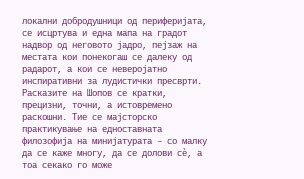локални добродушници од периферијата, се исцртува и една мапа на градот надвор од неговото јадро, пејзаж на местата кои понекогаш се далеку од радарот, а кои се неверојатно инспиративни за лудистички пресврти.
Расказите на Шопов се кратки, прецизни, точни, а истовремено раскошни. Тие се мајсторско практикување на едноставната филозофија на минијатурата – со малку да се каже многу, да се долови сѐ, а тоа секако го може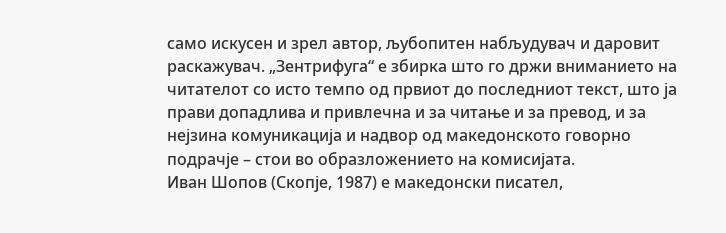само искусен и зрел автор, љубопитен набљудувач и даровит раскажувач. „Зентрифуга“ е збирка што го држи вниманието на читателот со исто темпо од првиот до последниот текст, што ја прави допадлива и привлечна и за читање и за превод, и за нејзина комуникација и надвор од македонското говорно подрачје – стои во образложението на комисијата.
Иван Шопов (Скопје, 1987) е македонски писател,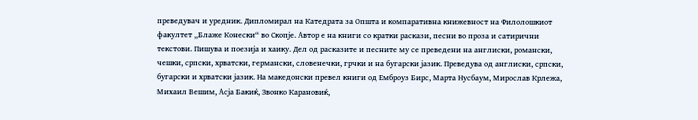преведувач и уредник. Дипломирал на Катедрата за Општа и компаративна книжевност на Филолошкиот факултет „Блаже Конески“ во Скопје. Автор е на книги со кратки раскази, песни во проза и сатирични текстови. Пишува и поезија и хаику. Дел од расказите и песните му се преведени на англиски, романски, чешки, српски, хрватски, германски, словенечки, грчки и на бугарски јазик. Преведува од англиски, српски, бугарски и хрватски јазик. На македонски превел книги од Емброуз Бирс, Марта Нусбаум, Мирослав Крлежа, Михаил Вешим, Асја Бакиќ, Звонко Карановиќ,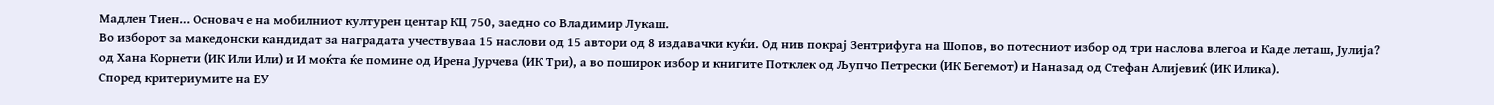Мадлен Тиен… Основач е на мобилниот културен центар КЦ 750, заедно со Владимир Лукаш.
Во изборот за македонски кандидат за наградата учествуваа 15 наслови од 15 автори од 8 издавачки куќи. Од нив покрај Зентрифуга на Шопов, во потесниот избор од три наслова влегоа и Каде леташ, Јулија? од Хана Корнети (ИК Или Или) и И моќта ќе помине од Ирена Јурчева (ИК Три), а во поширок избор и книгите Потклек од Љупчо Петрески (ИК Бегемот) и Наназад од Стефан Алијевиќ (ИК Илика).
Според критериумите на ЕУ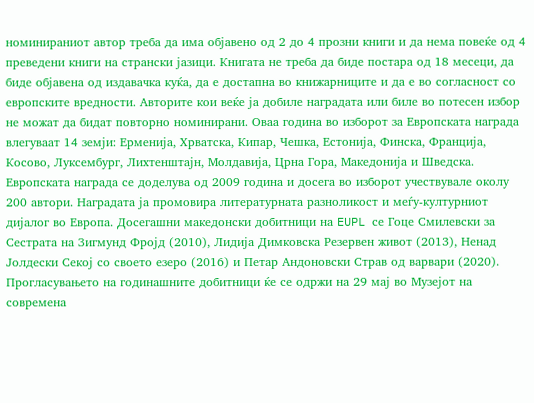номинираниот автор треба да има објавено од 2 до 4 прозни книги и да нема повеќе од 4 преведени книги на странски јазици. Книгата не треба да биде постара од 18 месеци, да биде објавена од издавачка куќа, да е достапна во книжарниците и да е во согласност со европските вредности. Авторите кои веќе ја добиле наградата или биле во потесен избор не можат да бидат повторно номинирани. Оваа година во изборот за Европската награда влегуваат 14 земји: Ерменија, Хрватска, Кипар, Чешка, Естонија, Финска, Франција, Косово, Луксембург, Лихтенштајн, Молдавија, Црна Гора, Македонија и Шведска.
Европската награда се доделува од 2009 година и досега во изборот учествувале околу 200 автори. Наградата ја промовира литературната разноликост и меѓу-културниот дијалог во Европа. Досегашни македонски добитници на EUPL се Гоце Смилевски за Сестрата на Зигмунд Фројд (2010), Лидија Димковска Резервен живот (2013), Ненад Јолдески Секој со своето езеро (2016) и Петар Андоновски Страв од варвари (2020).
Прогласувањето на годинашните добитници ќе се одржи на 29 мај во Музејот на современа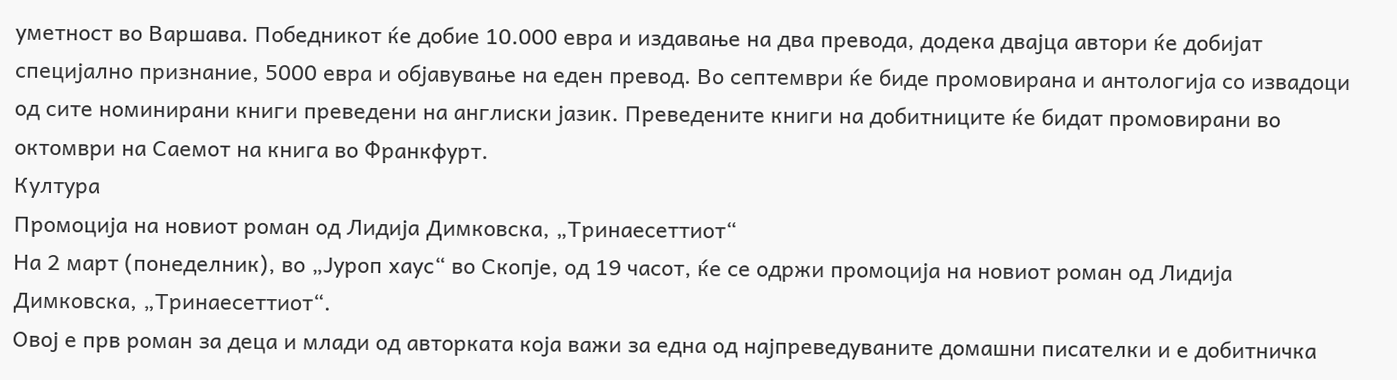уметност во Варшава. Победникот ќе добие 10.000 евра и издавање на два превода, додека двајца автори ќе добијат специјално признание, 5000 евра и објавување на еден превод. Во септември ќе биде промовирана и антологија со извадоци од сите номинирани книги преведени на англиски јазик. Преведените книги на добитниците ќе бидат промовирани во октомври на Саемот на книга во Франкфурт.
Култура
Промоција на новиот роман од Лидија Димковска, „Тринаесеттиот“
На 2 март (понеделник), во „Јуроп хаус“ во Скопје, од 19 часот, ќе се одржи промоција на новиот роман од Лидија Димковска, „Тринаесеттиот“.
Овој е прв роман за деца и млади од авторката која важи за една од најпреведуваните домашни писателки и е добитничка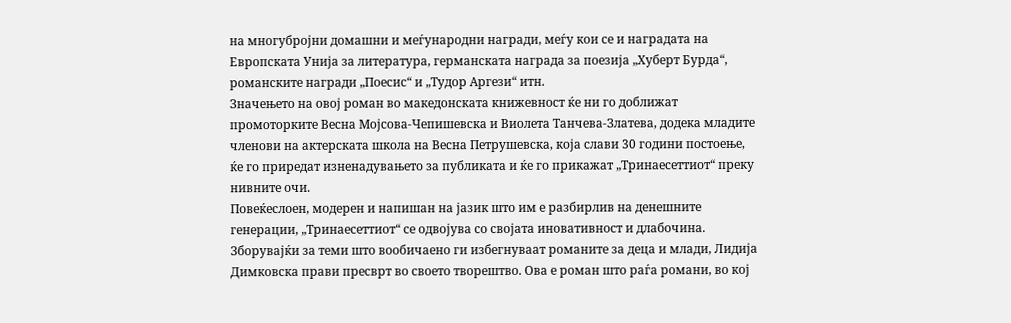на многубројни домашни и меѓународни награди, меѓу кои се и наградата на Европската Унија за литература, германската награда за поезија „Хуберт Бурда“, романските награди „Поесис“ и „Тудор Аргези“ итн.
Значењето на овој роман во македонската книжевност ќе ни го доближат промоторките Весна Мојсова-Чепишевска и Виолета Танчева-Златева, додека младите членови на актерската школа на Весна Петрушевска, која слави 30 години постоење, ќе го приредат изненадувањето за публиката и ќе го прикажат „Тринаесеттиот“ преку нивните очи.
Повеќеслоен, модерен и напишан на јазик што им е разбирлив на денешните генерации, „Тринаесеттиот“ се одвојува со својата иновативност и длабочина. Зборувајќи за теми што вообичаено ги избегнуваат романите за деца и млади, Лидија Димковска прави пресврт во своето творештво. Ова е роман што раѓа романи, во кој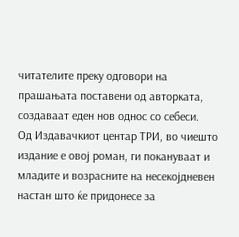читателите преку одговори на прашањата поставени од авторката, создаваат еден нов однос со себеси.
Од Издавачкиот центар ТРИ, во чиешто издание е овој роман, ги покануваат и младите и возрасните на несекојдневен настан што ќе придонесе за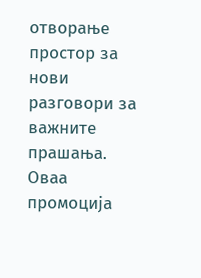отворање простор за нови разговори за важните прашања.
Оваа промоција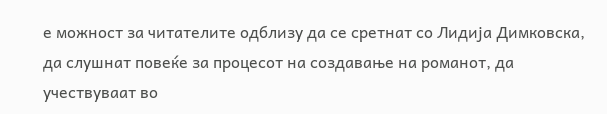е можност за читателите одблизу да се сретнат со Лидија Димковска, да слушнат повеќе за процесот на создавање на романот, да учествуваат во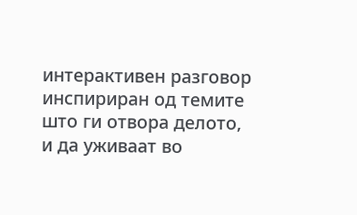интерактивен разговор инспириран од темите што ги отвора делото, и да уживаат во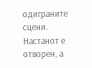одиграните сцени.
Настанот е отворен, а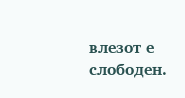влезот е слободен.